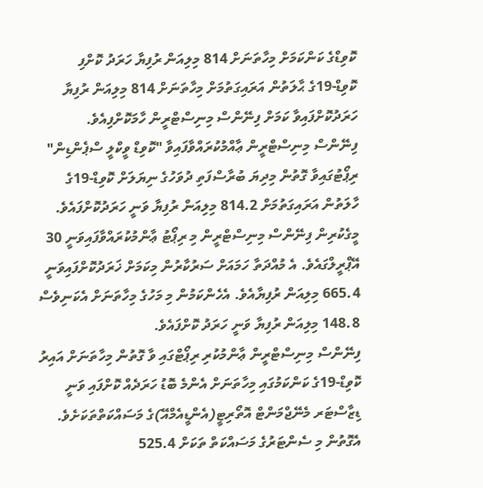ކޮވިޑްގެ ކަންކަމަށް މިހާތަނަށް 814 މިލިއަން ރުފިޔާ ހަރަދު ކޮށްފި
ކޮވިޑް-19ގެ ޙާލަތުން އަރައިގަތުމަށް މިހާތަނަށް 814 މިލިއަން ރުފިޔާ ހަރަދުކޮށްފައިވާ ކަމަށް ފިނޭންސް މިނިސްޓްރީން ހާމަކޮށްފިއެވެ.
ފިނޭންސް މިނިސްޓްރީން ޢާއްމުކުރައްވާފައިވާ "ކޮވިޑް ވީކްލީ ސްޕެންޑިން" ރިޕޯޓުގައިވާ ގޮތުން މިދިޔަ ބުރާސްފަތި ދުވަހުގެ ނިޔަލަށް ކޮވިޑް-19ގެ ހާލަތުން އަރައިގަތުމަށް 814.2 މިލިއަން ރުފިޔާ ވަނީ ހަރަދުކޮށްފައެވެ.
މީގެކުރިން ފިނޭންސް މިނިސްޓްރީން މި ރިޕޯޓު ޢާންމުކުރައްވާފައިވަނީ 30 އޭޕްރީލްގައެވެ. އެ މުއްދަތާ ހަމައަށް ސަރުކާރުން މިކަމަށް ޚަރަދުކޮށްފައިވަނީ 665.4 މިލިއަން ރުފިޔާއެވެ. އެހެންކަމުން މި މަހުގެ މިހާތަނަށް އެކަނިވެސް 148.8 މިލިއަން ރުފިޔާ ވަނީ ހަރަދު ކޮށްފައެވެ.
ފިނޭންސް މިނިސްޓްރީން ޢާންމުކުރި ރިޕޯޓްގައި ވާ ގޮތުން މިހާތަނަށް އައިރު ކޮވިޑް-19ގެ ކަންކަމުގައި މިހާތަނަށް އެންމެ ބޮޑު ހަރަދެއް ކޮށްފައި ވަނީ ޑިޒާސްޓަރ މެނޭޖްމަންޓް އޮތޯރިޓީ(އެންޑީއެމްއޭ)ގެ މަސައްކަތްތަކަށެވެ. އެގޮތުން މި ސެންޓަރުގެ މަސައްކަތް ތަކަށް 525.4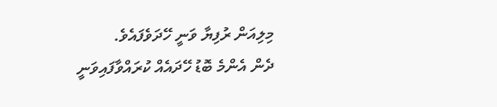މިލިއަން ރުފިޔާ ވަނީ ހޭދަވެފައެވެ.
ދެން އެންމެ ބޮޑު ހޭދައެއް ކުރައްވާފައިވަނީ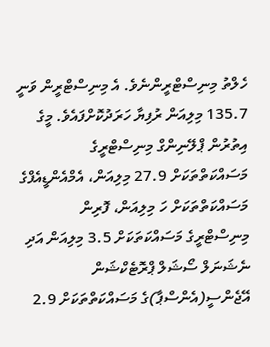ހެލްތު މިނިސްޓްރީންނެވެ. އެ މިނިސްޓްރީން ވަނީ 135.7 މިލިއަން ރުފިޔާ ހަރަދުކޮށްފައެވެ. މީގެ އިތުރުން ޕްލޭނިންގް މިނިސްޓްރީގެ މަސައްކަތްތަކަށް 27.9 މިލިއަން، އެމްއެންޑީއެފްގެ މަސައްކަތްތަކަށް ހަ މިލިއަން، ފޮރިން މިނިސްޓްރީގެ މަސައްކަތަކަށް 3.5 މިލިއަން އަދި ނެޝަނަލް ސޯޝަލް ޕްރޮޓެކްޝަން އޭޖެންސީ(އެންސްޕާ)ގެ މަސައްކަތްތަކަށް 2.9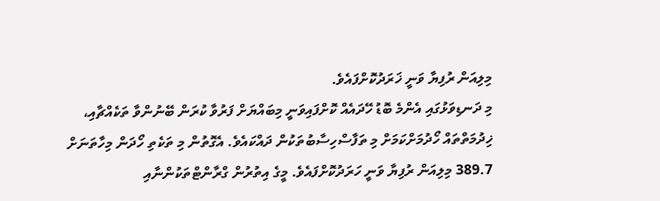މިލިއަން ރުފިޔާ ވަނީ ޚަރަދުކޮށްފައެވެ.
މި ދަނޑިވަޅުގައި އެންމެ ބޮޑު ހޭދައެއް ކޮށްފައިވަނީ މިބައްޔަށް ފަރުވާ ކުރަން ބޭނުންވާ ތަކެއްޗާއި، ޚިދުމަތްތައް ހޯދުމަށްކަމަށް މި ތަފާސްހިސާބުތަކުން ދައްކައެވެ. އެގޮތުން މި ތަކެތި ހޯދަން މިހާތަނަށް 389.7 މިލިއަން ރުފިޔާ ވަނީ ހަރަދުކޮށްފައެވެ. މީގެ އިތުރުން ގްރާންޓްތަކުންނާއި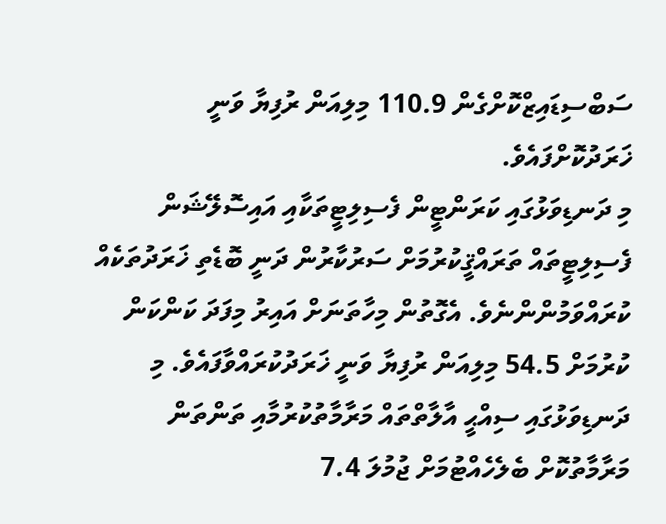ސަބްސިޑައިޒްކޮށްގެން 110.9 މިލިއަން ރުފިޔާ ވަނީ ޚަރަދުކޮށްފައެވެ.
މި ދަނޑިވަޅުގައި ކަރަންޓީން ފެސިލިޓީތަކާއި އައިސޮލޭޝަން ފެސިލިޓީތައް ތަރައްޤީކުރުމަށް ސަރުކާރުން ދަނީ ބޮޑެތި ޚަރަދުތަކެއް ކުރައްވަމުންންނެވެ. އެގޮތުން މިހާތަނަށް އައިރު މިފަދަ ކަންކަން ކުރުމަށް 54.5 މިލިއަން ރުފިޔާ ވަނީ ޚަރަދުކުރައްވާފައެވެ. މި ދަނޑިވަޅުގައި ސިއްޙީ އާލާތްތައް މަރާމާތުކުރުމާއި ތަންތަން މަރާމާތުކޮށް ބެލެހެއްޓުމަށް ޖުމުލަ 7.4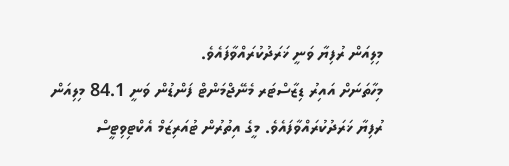މިލިއަން ރުފިޔާ ވަނީ ޚަރަދުކުރައްވާފައެވެ.
މިހާތަނަށް އައިރު ޑިޒާސްޓަރ މެނޭޖްމަންޓް ފަންޑުން ވަނީ 84.1 މިލިއަން ރުފިޔާ ޚަރަދުކުރައްވާފައެވެ. މީގެ އިތުރުން ޓުއަރިޒަމް އެކްޓިވިޓީސް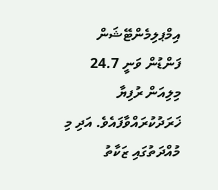އިމްޕލިމެންޓޭޝަން ފަންޑުން ވަނީ 24.7 މިލިއަން ރުފިޔާ ޚަރަދުކުރައްވާފައެވެ. އަދި މި މުއްދަތުގައި ޒަކާތު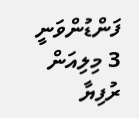ފަންޑުންވަނީ 3 މިލިއަން ރުފިޔާ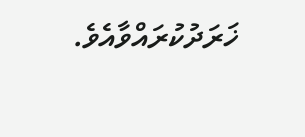ޚަރަދުކުރައްވާއެވެ.